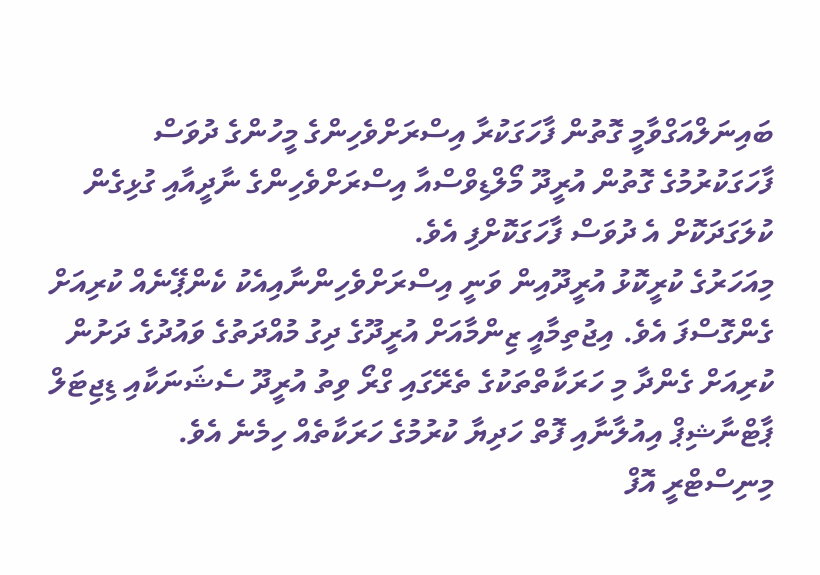ބައިނަލްއަގްވާމީ ގޮތުން ފާހަގަކުރާ އިސްރަށްވެހިންގެ މީހުންގެ ދުވަސް ފާހަގަކުރުމުގެ ގޮތުން އުރީދޫ މޯލްޑިވްސްއާ އިސްރަށްވެހިންގެ ނާދީއާއި ގުޅިގެން ކުލަގަދަކޮށް އެ ދުވަސް ފާހަގަކޮށްފި އެވެ.
މިއަހަރުގެ ކުރީކޮޅު އުރީދޫއިން ވަނީ އިސްރަށްވެހިންނާއިއެކު ކެންޕޭނެއް ކުރިއަށް ގެންގޮސްފަ އެވެ. އިޖުތިމާއީ ޒިންމާއަށް އުރީދޫގެ ދިގު މުއްދަތުގެ ވައުދުގެ ދަށުން ކުރިއަށް ގެންދާ މި ހަރަކާތްތަކުގެ ތެރޭގައި ގްރޯ ވިތު އުރީދޫ ސެޝަނަކާއި ޑިޖިޓަލް ޕާޓްނާޝިޕް އިއުލާނާއި ފޮތް ހަދިޔާ ކުރުމުގެ ހަރަކާތެއް ހިމެނެ އެވެ.
މިނިސްޓްރީ އޮފް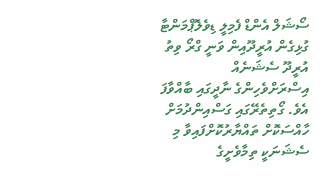ސޯޝަލް އެންޑް ފެމިލީ ޑިވެލޮޕްމަންޓާ ގުޅިގެން އުރީދޫއިން ވަނީ ގްރޯ ވިތު އުރީދޫ ސެޝަނެއް އިސްރަށްވެހިންގެ ނާދީގައި ބާއްވާފަ އެވެ. ގޯތިތެރޭގައި ގަސްއިންދުމަށް ހާއްސަކޮށް ތައްޔާރުކޮށްފައިވާ މި ސެޝަނަކީ ތިމާވެށީގެ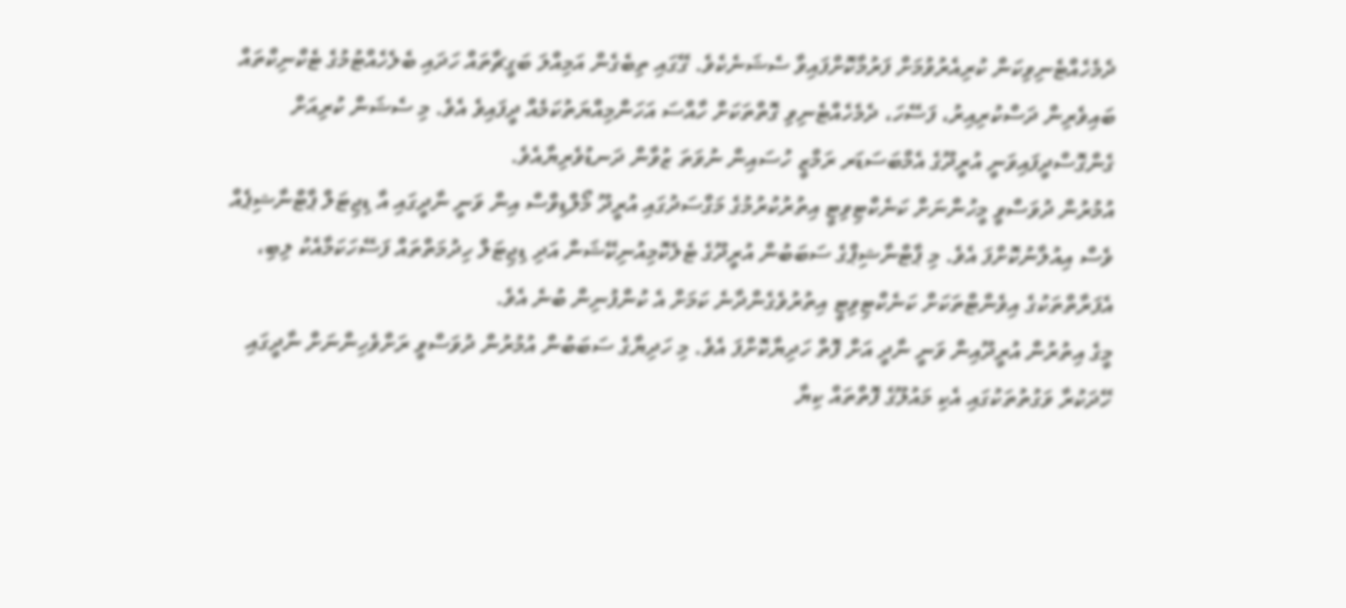ދެމެހެއްޓެނިވިކަން ކުރިއެރުވުމަށް ފަރުމާކޮށްފައިވާ ސެޝަނެކެވެ. ގޭގައި ތިބެގެން އަމިއްލަ ބަގީޗާތައް ހަދައި ބެލެހެއްޓުމުގެ ޓެކްނިކްތައް ބައިވެރިން ދަސްކުރިއިރު، ފަސޭހަ، ދެމެހެއްޓެނިވި ގޮތްތަކަށް ހާއްސަ އަހަންމިއްޔަތުކަމެއް ދީފައިވެ އެވެ. މި ސެޝަން ކުރިއަށް ގެންގޮސްދީފައިވަނީ އުރީދޫގެ އެމްބަސަޑަރ ރަމްޒީ ހުސައިން ނުވަތަ ޒުވާން ދަނޑުވެރިޔާއެވެ.
އުމުރުން ދުވަސްވީ މީހުންނަށް ކަނެކްޓިވިޓީ އިތުރުކުރުމުގެ މަގްސަދުގައި އުރީދޫ މޯލްޑިވްސް އިން ވަނީ ނާދީގައި އާ ޑިޖިޓަލް ޕާޓްނާޝިޕެއް ވެސް އިއުލާނުކޮށްފަ އެވެ. މި ޕާޓްނާޝިޕްގެ ސަބަބުން އުރީދޫގެ ޓެލެކޮމިއުނިކޭޝަން އަދި ޑިޖިޓަލް ހިދުމަތްތައް ފަސޭހަކަމާއެކު ލިބި، އެފަރާތްތަކުގެ އިވެންޓްތަކަށް ކަނެކްޓިވިޓީ އިތުރުވެގެންދާނެ ކަމަށް އެ ކުންފުނިން ބުނެ އެވެ.
މީގެ އިތުރުން އުރީދޫއިން ވަނީ ނާދީ އަށް ފޮތް ހަދިޔާކޮށްފަ އެވެ. މި ހަދިޔާގެ ސަބަބުން އުމުރުން ދުވަސްވީ ރަށްވެހިންނަށް ނާދީގައި ހޭދަކުރާ ވަގުތުތަކުގައި އެކި މައުލޫގެ ފޮތްތައް ކިޔާ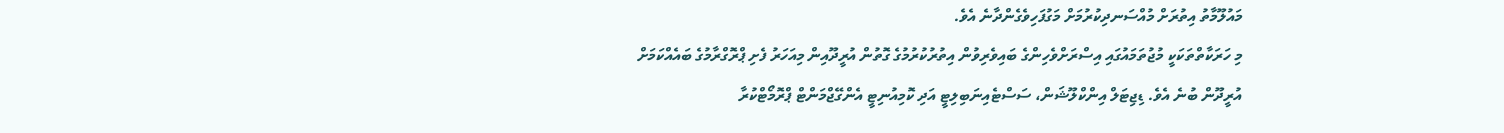މައުލޫމާތު އިތުރަށް މުއްސަނދިކުރުމަށް މަގުފަހިވެގެންދާނެ އެވެ.
މި ހަރަކާތްތަކަކީ މުޖުތަމައުގައި އިސްރަށްވެހިންގެ ބައިވެރިވުން އިތުރުކުރުމުގެ ގޮތުން އުރީދޫއިން މިއަހަރު ފެށި ޕްރޮގްރާމުގެ ބައެއްކަމަށް އުރީދޫން ބުނެ އެވެ. ޑިޖިޓަލް އިންކްލޫޝަން، ސަސްޓެއިނަބިލިޓީ އަދި ކޮމިއުނިޓީ އެންގޭޖްމަންޓް ޕްރޮމޯޓްކުރާ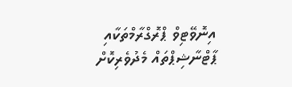އިނޮވޭޓިވް ޕްރޮގްރާމްތަކާއި ޕާޓްނާޝިޕްތައް މެދުވެރިކޮށް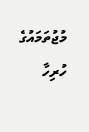މުޖުތަމައުގެ ހުރިހާ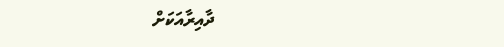ދާއިރާއަކަށް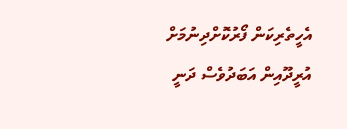އެހީތެރިކަން ފޯރުކޮށްދިނުމަށް އުރީދޫއިން އަބަދުވެސް ދަނީ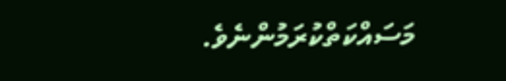މަސައްކަތްކުރަމުންނެވެ.